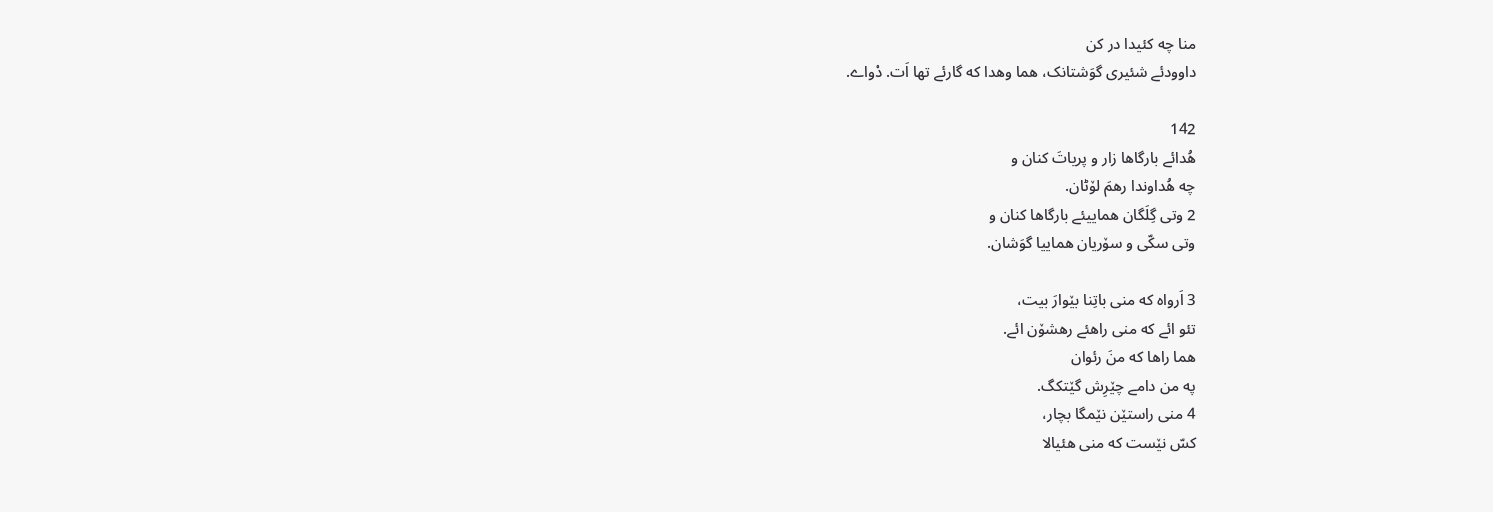منا چه کئیدا در کن
داوودئے شئیری گوَشتانک، هما وهدا که گارئے تها اَت. دْواے.

142
هُدائے بارگاها زار و پریاتَ کنان و
چه هُداوندا رهمَ لۆٹان.
2 وتی گِلَگان هماییئے بارگاها کنان و
وتی سکّی و سۆریان هماییا گوَشان.

3 اَرواه که منی باتِنا بێوارَ بیت،
تئو ائے که منی راهئے رهشۆن ائے.
هما راها که منَ رئوان
په من دامے چێرِش گێتکگ.
4 منی راستێن نێمگا بچار،
کسّ نێست که منی هئیالا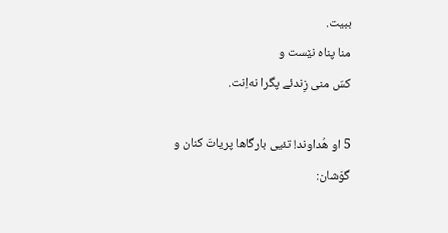ببیت.
منا پناه نێست و
کسّ منی زِندئے پگرا نه‌اِنت.

5 او هُداوند! تئیی بارگاها پریاتَ کنان و گوَشان: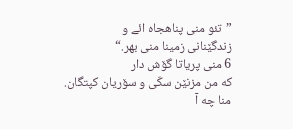”تئو منی پناهجاه ائے و
زندگێنانی زمینا منی بهر.“
6 منی پریاتا گۆش دار
که من مزنێن سکّی و سۆریان کپتگان.
منا چه آ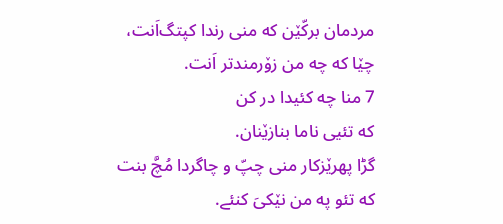مردمان برکّێن که منی رندا کپتگ‌اَنت،
چێا که چه من زۆرمندتر اَنت.
7 منا چه کئیدا در کن
که تئیی ناما بنازێنان.
گڑا پهرێزکار منی چپّ و چاگردا مُچَّ بنت
که تئو په من نێکیَ کنئے.